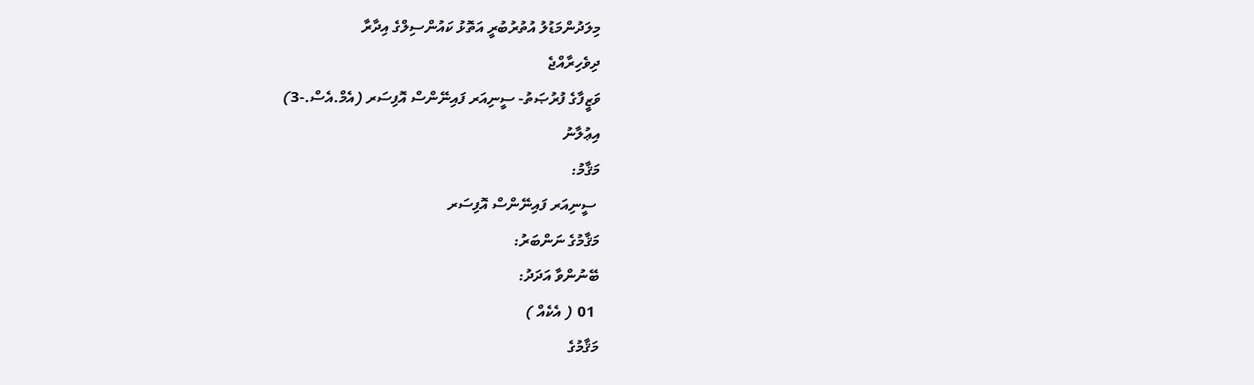މިލަދުންމަޑުލު އުތުރުބުރީ އަތޮޅު ކައުންސިލްގެ އިދާރާ
ދިވެހިރާއްޖެ
ވަޒީފާގެ ފުރުޞަތު- ސީނިއަރ ފައިނޭންސް އޮފިސަރ (އެމް.އެސް.-3)
އިޢުލާނު
މަޤާމު:
 ސީނިއަރ ފައިނޭންސް އޮފިސަރ
މަޤާމުގެ ނަންބަރު:
ބޭނުންވާ އަދަދު:
 01 ( އެކެއް )
މަޤާމުގެ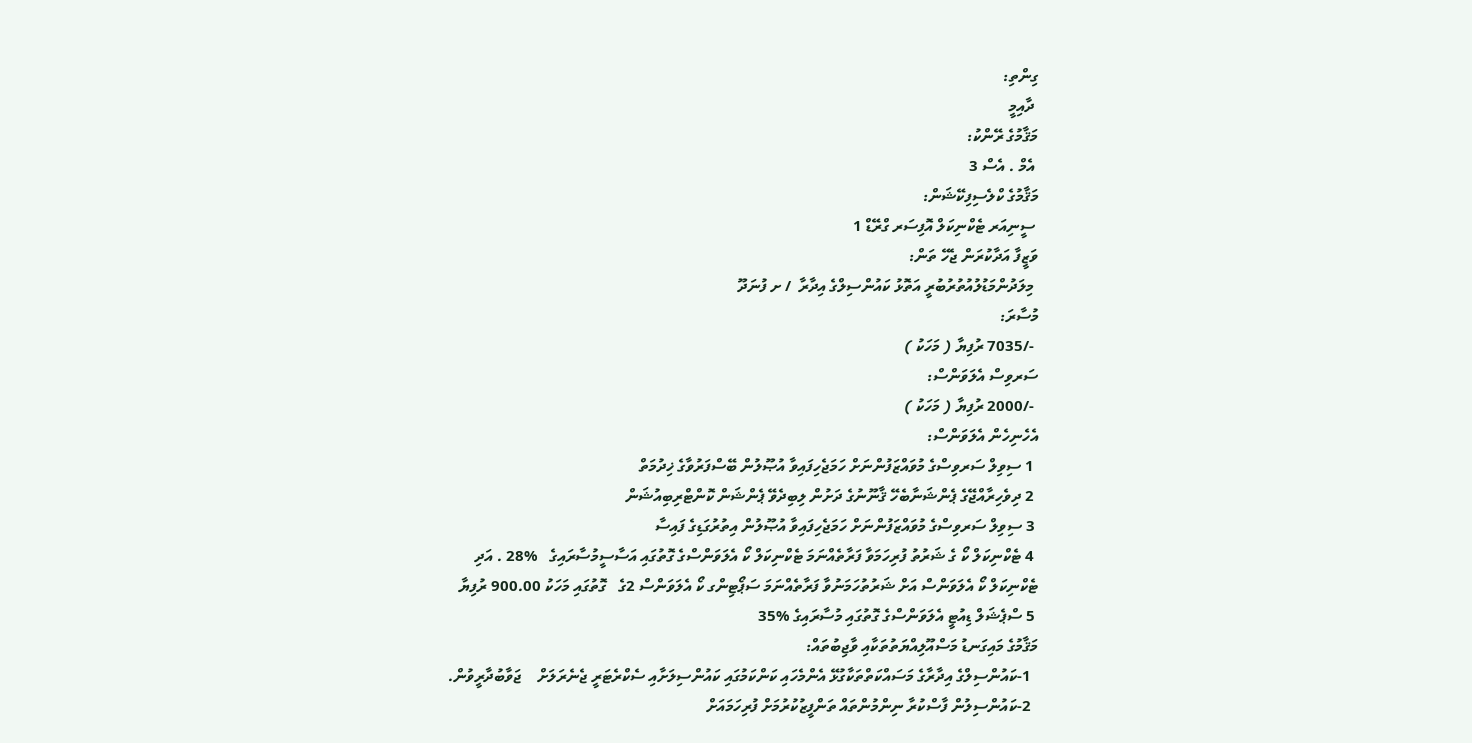ގިންތި:
 ދާއިމީ
މަޤާމުގެ ރޭންކު:
 އެމް . އެސް 3
މަޤާމުގެ ކްލެސިފިކޭޝަން:
 ސީނިއަރ ޓެކްނިކަލް އޮފިސަރ ގްރޭޑް 1
ވަޒީފާ އަދާކުރަން ޖެހޭ ތަން:
 މިލަދުންމަޑުލުއުތުރުބުރީ އަތޮޅު ކައުންސިލްގެ އިދާރާ  / ށ ފުނަދޫ
މުސާރަ:
 -/7035 ރުފިޔާ ( މަހަކު )
ސަރވިސް އެލަވަންސް:
 -/2000 ރުފިޔާ ( މަހަކު )
އެހެނިހެން އެލަވަންސް:
 1 ސިވިލް ސަރވިސްގެ މުވައްޒަފުންނަށް ހަމަޖެހިފައިވާ އުޞޫލުން ބޭސްފަރުވާގެ ޚިދުމަތް
 2 ދިވެހިރާއްޖޭގެ ޕެންޝަނާބެހޭ ޤާނޫނުގެ ދަށުން ލިބިދެވޭ ޕެންޝަން ކޮންޓްރިބިއުޝަން
 3 ސިވިލް ސަރވިސްގެ މުވައްޒަފުންނަށް ހަމަޖެހިފައިވާ އުޞޫލުން އިތުރުގަޑިގެ ފައިސާ
 4 ޓެކްނިކަލް ކޯ ގެ ޝަރުތު ފުރިހަމަވާ ފަރާތެއްނަމަ ޓެކްނިކަލް ކޯ އެލަވަންސްގެ ގޮތުގައި އަސާސީމުސާރައިގެ   %28 . އަދި ޓެކްނިކަލް ކޯ އެލަވަންސް އަށް ޝަރުތުހަމަނުވާ ފަރާތެއްނަމަ ސަޕޯޓިންގ ކޯ އެލަވަންސް 2ގެ   ގޮތުގައި މަހަކު 900.00 ރުފިޔާ
 5 ސްޕެޝަލް ޑިއުޓީ އެލަވަންސްގެ ގޮތުގައި މުސާރައިގެ %35
މަޤާމުގެ މައިގަނޑު މަސްއޫލިއްޔަތުތަކާއި ވާޖިބުތައް:
  1-ކައުންސިލްގެ އިދާރާގެ މަސައްކަތްތަކާގުޅޭ އެންމެހައި ކަންކަމުގައި ކައުންސިލަށާއި ސެކްރެޓަރީ ޖެނެރަލަށް    ޖަވާބުދާރީވުން.
  2-ކައުންސިލުން ފާސްކުރާ ނިންމުންތައް ތަންފީޒުކުރުމަށް ފުރިހަމައަށް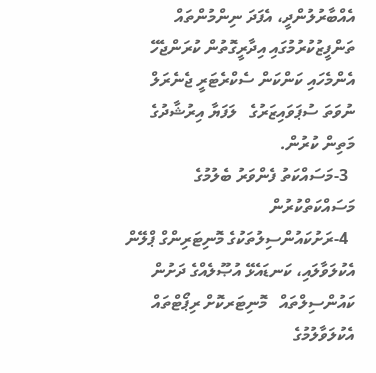އެއްބާރުލުންދީ، އެފަދަ ނިންމުންތައް   ތަންފީޒުކުރުމުގައި އިދާރީގޮތުން ކުރަންޖެހޭ އެންމެހައި ކަންކަން ސެކްރެޓަރީ ޖެނެރަލް ނުވަތަ ސުޕަވައިޒަރުގެ   ލަފަޔާ އިރުޝާދުގެ މަތިން ކުރުން.
  3-މަސައްކަތު ފެންވަރު ބެލުމުގެ މަސައްކަތްކުރުން
  4-ރަށުކައުންސިލުތަކުގެ މޮނިޓަރިންގް ޕްލޭން އެކުލަވާލައި، ކަނޑައެޅޭ އުޞޫލެއްގެ ދަށުން ކައުންސިލްތައް   މޮނިޓަރކޮށް ރިޕޯޓްތައް އެކުލަވާލުމުގެ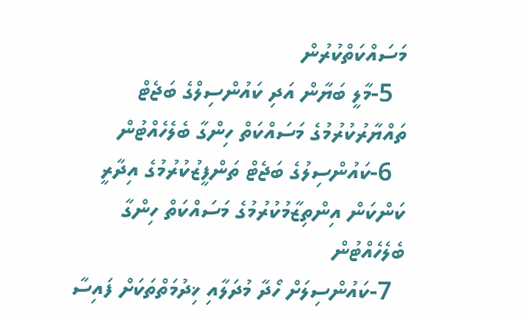މަސައްކަތްކުރުން
  5-މާލީ ބަޔާން އަދި ކައުންސިލްގެ ބަޖެޓް ތައްޔާރުކުރުމުގެ މަސައްކަތް ހިންގާ ބެލެހެއްޓުން
  6-ކައުންސިލުގެ ބަޖެޓް ތަންފީޒުކުރުމުގެ އިދާރީ ކަންކަން އިންތިޒާމުކުރުމުގެ މަސައްކަތް ހިންގާ ބެލެހެއްޓުން
  7-ކައުންސިލަށް ހޯދާ މުދަލާއި ޚިދުމަތްތަކަށް ފައިސާ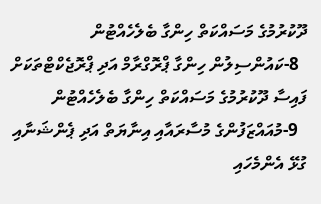ދޫކުރުމުގެ މަސައްކަތް ހިންގާ ބެލެހެއްޓުން
  8-ކައުންސިލުން ހިންގާ ޕްރޮގްރާމް އަދި ޕްރޮޖެކްޓްތަކަށް ފައިސާ ދޫކުރުމުގެ މަސައްކަތް ހިންގާ ބެލެހެއްޓުން
  9-މުއައްޒަފުންގެ މުސާރައާއި އިނާޔަތް އަދި ޕެންޝަނާއި ގުޅޭ އެންމެހައި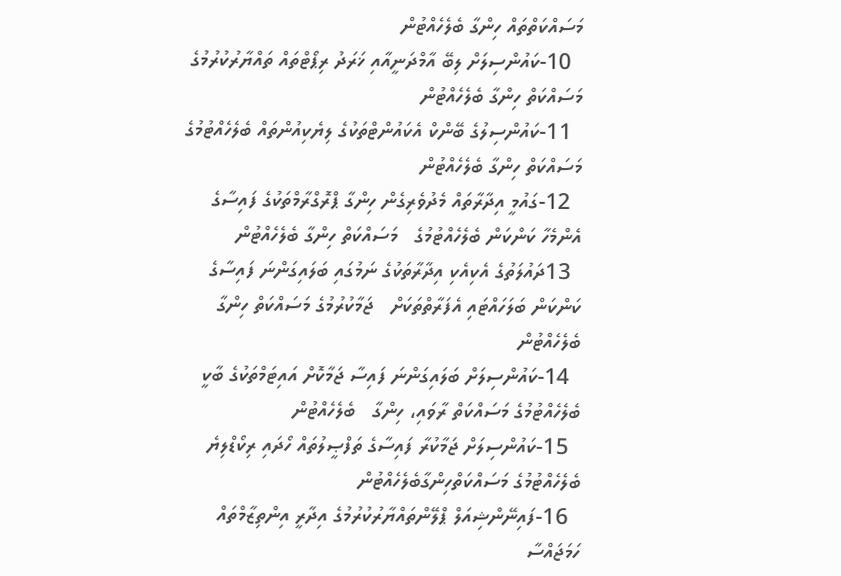މަސައްކަތްތައް ހިންގާ ބެލެހެއްޓުން
  10-ކައުންސިލަށް ލިބޭ އާމްދަނީއާއި ޚަރަދު ރިޕޯޓްތައް ތައްޔާރުކުރުމުގެ މަސައްކަތް ހިންގާ ބެލެހެއްޓުން
  11-ކައުންސިލުގެ ބޭންކް އެކައުންޓްތަކުގެ ލިޔެކިއުންތައް ބެލެހެއްޓުމުގެ މަސައްކަތް ހިންގާ ބެލެހެއްޓުން
  12-ގައުމީ އިދާރާތައް މެދުވެރިގެން ހިންގާ ޕްރޮގްރާމްތަކުގެ ފައިސާގެ އެންމެހާ ކަންކަން ބެލެހެއްޓުމުގެ   މަސައްކަތް ހިންގާ ބެލެހެއްޓުން
  13ދައުލަތުގެ އެކިއެކި އިދާރާތަކުގެ ނަމުގައި ބަލައިގަންނަ ފައިސާގެ ކަންކަން ބަލަހައްޓައި އެފަރާތްތަކަށް   ޖަމާކުރުމުގެ މަސައްކަތް ހިންގާ ބެލެހެއްޓުން
  14-ކައުންސިލަށް ބަލައިގަންނަ ފައިސާ ޖަމާކޮށް އައިޓަމްތަކުގެ ބާކީ ބެލެހެއްޓުމުގެ މަސައްކަތް ރާވައި، ހިންގާ   ބެލެހެއްޓުން
  15-ކައުންސިލަށް ޖަމާކުރާ ފައިސާގެ ތަފްޞީލުތައް ހޯދައި ރިކޯޑްލިޔެ ބެލެހެއްޓުމުގެ މަސައްކަތްހިންގާބެލެހެއްޓުން
  16-ފައިނޭންޝިއަލް ޕްލޭންތައްޔާރުކުރުމުގެ އިދާރީ އިންތިޒާމްތައް ހަމަޖައްސާ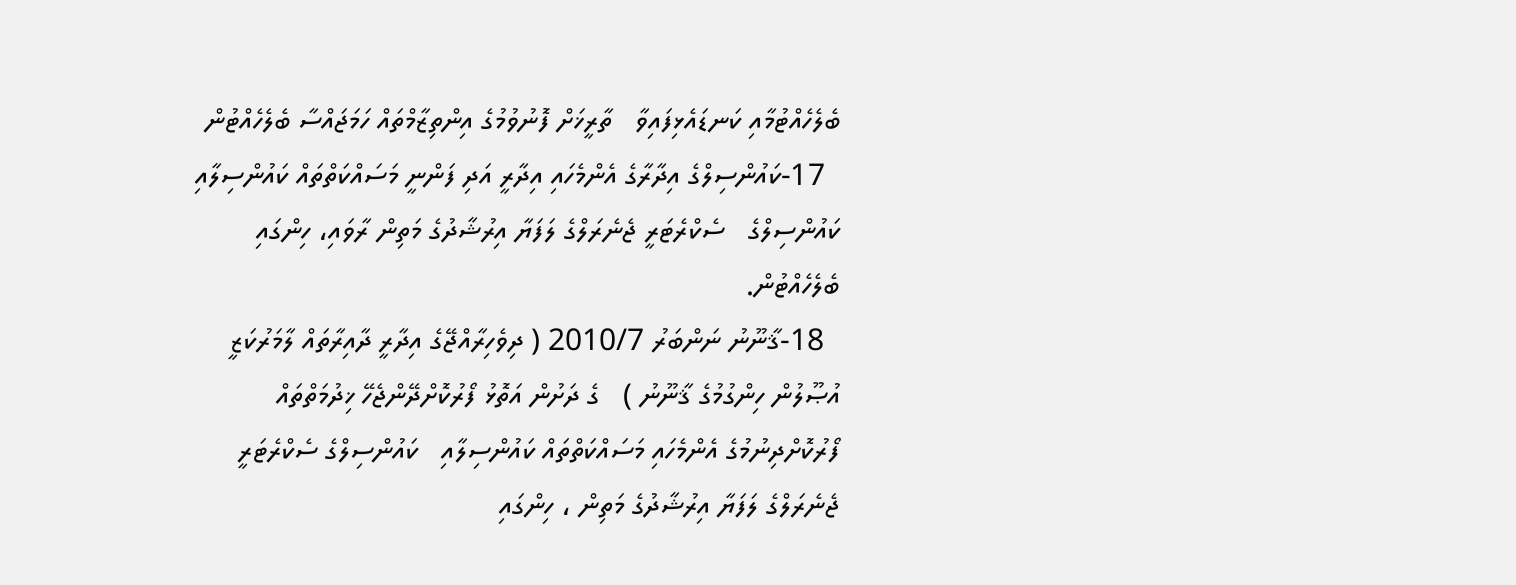ބެލެހެއްޓުމާއި ކަނޑައެޅިފައިވާ   ތާރީޚަށް ފޮނުވުމުގެ އިންތިޒާމްތައް ހަމަޖައްސާ ބެލެހެއްޓުން
  17-ކައުންސިލްގެ އިދާރާގެ އެންމެހައި އިދާރީ އަދި ފަންނީ މަސައްކަތްތައް ކައުންސިލާއި ކައުންސިލްގެ   ސެކްރެޓަރީ ޖެނެރަލްގެ ލަފަޔާ އިރުޝާދުގެ މަތިން ރާވައި، ހިންގައި ބެލެހެއްޓުން.
  18-ޤާނޫނު ނަންބަރު 2010/7 ( ދިވެހިރާއްޖޭގެ އިދާރީ ދާއިރާތައް ލާމަރުކަޒީ އުޞޫލުން ހިންގުމުގެ ޤާނޫނު )   ގެ ދަށުން އަތޮޅު ފޯރުކޮށްދޭންޖެހޭ ޚިދުމަތްތައް ފޯރުކޮށްދިނުމުގެ އެންމެހައި މަސައްކަތްތައް ކައުންސިލާއި   ކައުންސިލްގެ ސެކްރެޓަރީ ޖެނެރަލްގެ ލަފަޔާ އިރުޝާދުގެ މަތިން ، ހިންގައި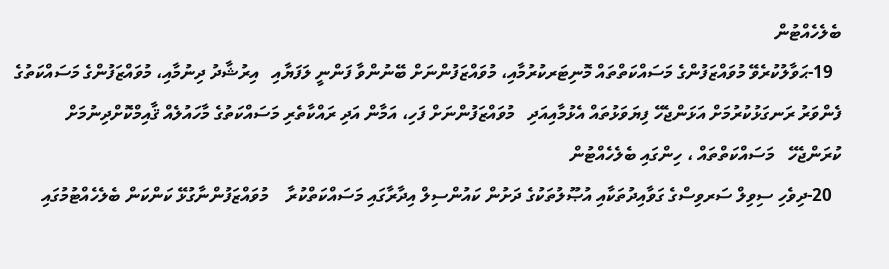ބެލެހެއްޓުން
  19-ޙަވާލުކުރެވޭ މުވައްޒަފުންގެ މަސައްކަތްތައް މޮނިޓަރކުރުމާއި، މުވައްޒަފުންނަށް ބޭނުންވާ ފަންނީ ލަފަޔާއި   އިރުޝާދު ދިނުމާއި، މުވައްޒަފުންގެ މަސައްކަތުގެ ފެންވަރު ރަނގަޅުކުރުމަށް އަޅަންޖެހޭ ފިޔަވަޅުތައް އެޅުމާއިއަދި   މުވައްޒަފުންނަށް ފަހި، އަމާން އަދި ރައްކާތެރި މަސައްކަތުގެ މާހައުލެއް ޤާއިމްކޮށްދިނުމަށް ކުރަންޖެހޭ   މަސައްކަތްތައް ، ހިންގައި ބެލެހެއްޓުން
  20-ދިވެހި ސިވިލް ސަރވިސްގެ ގަވާއިދުތަކާއި އުޞޫލުތަކުގެ ދަށުން ކައުންސިލް އިދާރާގައި މަސައްކަތްކުރާ    މުވައްޒަފުންނާގުޅޭ ކަންކަން ބެލެހެއްޓުމުގައި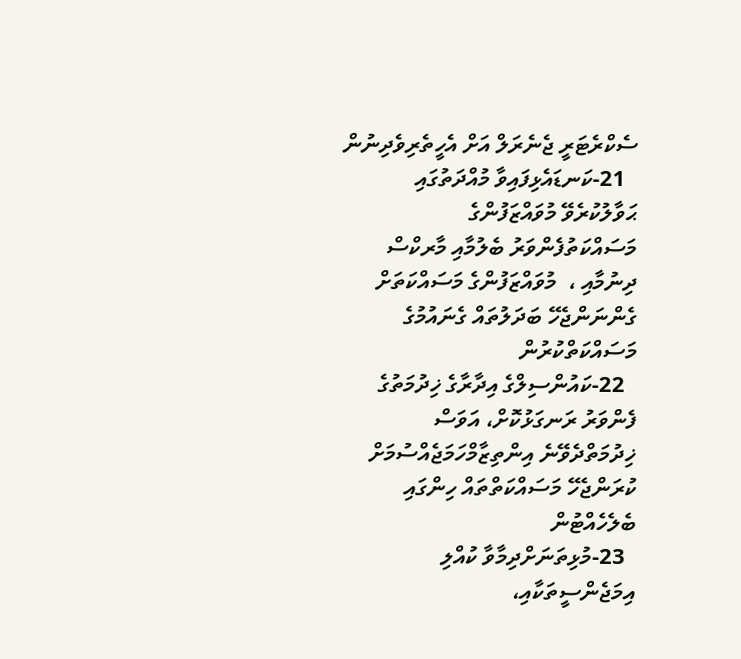ސެކްރެޓަރީ ޖެނެރަލް އަށް އެހީތެރިވެދިނުން
  21-ކަނޑައެޅިފައިވާ މުއްދަތުގައި ޙަވާލުކުރެވޭ މުވައްޒަފުންގެ މަސައްކަތުފެންވަރު ބެލުމާއި މާރކްސް ދިނުމާއި ،  މުވައްޒަފުންގެ މަސައްކަތަށް ގެންނަންޖެހޭ ބަދަލުތައް ގެނައުމުގެ މަސައްކަތްކުރުން
  22-ކައުންސިލްގެ އިދާރާގެ ޚިދުމަތުގެ ފެންވަރު ރަނގަޅުކޮށް، އަވަސް ޚިދުމަތްދެވޭނެ އިންތިޒާމްހަމަޖެއްސުމަށް    ކުރަންޖެހޭ މަސައްކަތްތައް ހިންގައި ބެލެހެއްޓުން
  23-މުޅިތަނަށްދިމާވާ ކުއްލި އިމަޖެންސީތަކާއި،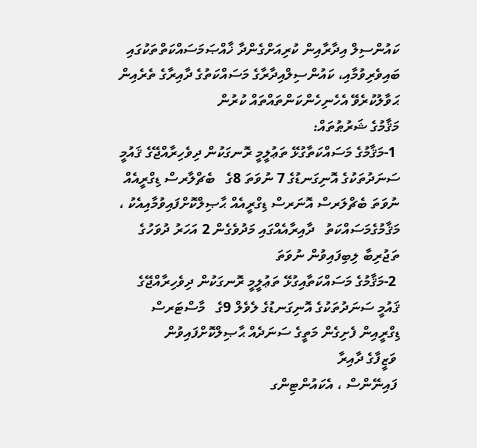ކައުންސިލް އިދާރާއިން ކުރިއަށްގެންދާ ޚާއްޞަމަސައްކަތްތަކުގައި    ބައިވެރިވުމާއި، ކައުންސިލްއިދާރާގެ މަސައްކަތުގެ ދާއިރާގެ ތެރެއިން ޙަވާލުކުރެވޭ އެހެނިހެންކަންތައްތައް ކުރުން
މަޤާމުގެ ޝަރުޠުތައް:
 1-މަޤާމުގެ މަސައްކަތާގުޅޭ ތަޢުލީމީ ރޮނގަކުން ދިވެހިރާއްޖޭގެ ޤައުމީ ސަނަދުތަކުގެ އޮނިގަނޑުގެ 7 ނުވަތަ 8ގެ   ބެޗްލާރސް ޑިގްރީއެއް ނުވަތަ ބެޗްލަރސް އޮނަރސް ޑިގްރީއެއް ޙާޞިލްކޮށްފައިވުމާއިއެކު ، މަޤާމުގެމަސައްކަތު   ދާއިރާއެއްގައި މަދުވެގެން 2 އަހަރު ދުވަހުގެ ތަޖުރިބާ ލިބިފައިވުން ނުވަތަ
 2-މަޤާމުގެ މަސައްކަތާއިގުޅޭ ތަޢުލީމީ ރޮނގަކުން ދިވެހިރާއްޖޭގެ ޤައުމީ ސަނަދުތަކުގެ އޮނިގަނޑުގެ ލެވެލް 9ގެ   މާސްޓަރސް ޑިގްރީއިން ފެށިގެން މަތީގެ ސަނަދެއް ޙާޞިލްކޮށްފައިވުން
 ވަޒީފާގެ ދާއިރާ
 ފައިނޭންސް ، އެކައުންޓިންގ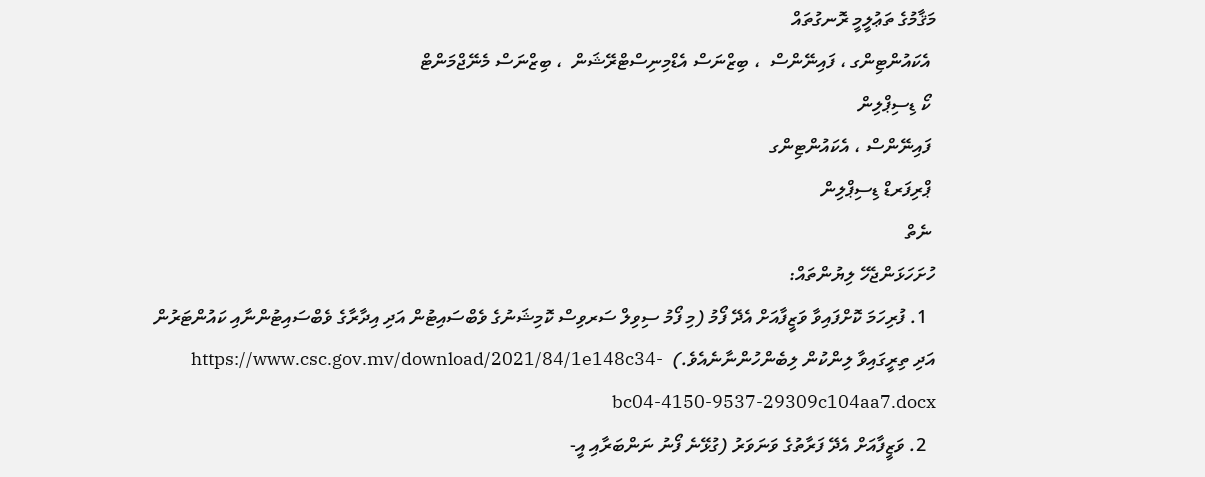މަޤާމުގެ ތަޢުލީމީ ރޮނގުތައް
 އެކައުންޓިންގ ، ފައިނޭންސް  ، ބިޒްނަސް އެޑްމިނިސްޓްރޭޝަން  ، ބިޒްނަސް މެނޭޖްމަންޓް
 ކޯ ޑިސިޕްލިން
 ފައިނޭންސް ، އެކައުންޓިންގ
 ޕްރިފަރޑް ޑިސިޕްލިން
 ނެތް
ހުށަހަޅަންޖެހޭ ލިޔުންތައް:
  1. ފުރިހަމަ ކޮށްފައިވާ ވަޒީފާއަށް އެދޭ ފޯމު (މި ފޯމު ސިވިލް ސަރވިސް ކޮމިޝަނުގެ ވެބްސައިޓުން އަދި އިދާރާގެ ވެބްސައިޓުންނާއި ކައުންޓަރުން އަދި ތިރީގައިވާ ލިންކުން ލިބެންހުންނާނެއެވެ.)  https://www.csc.gov.mv/download/2021/84/1e148c34-bc04-4150-9537-29309c104aa7.docx
  2. ވަޒީފާއަށް އެދޭ ފަރާތުގެ ވަނަވަރު (ގުޅޭނެ ފޯނު ނަންބަރާއި އީ-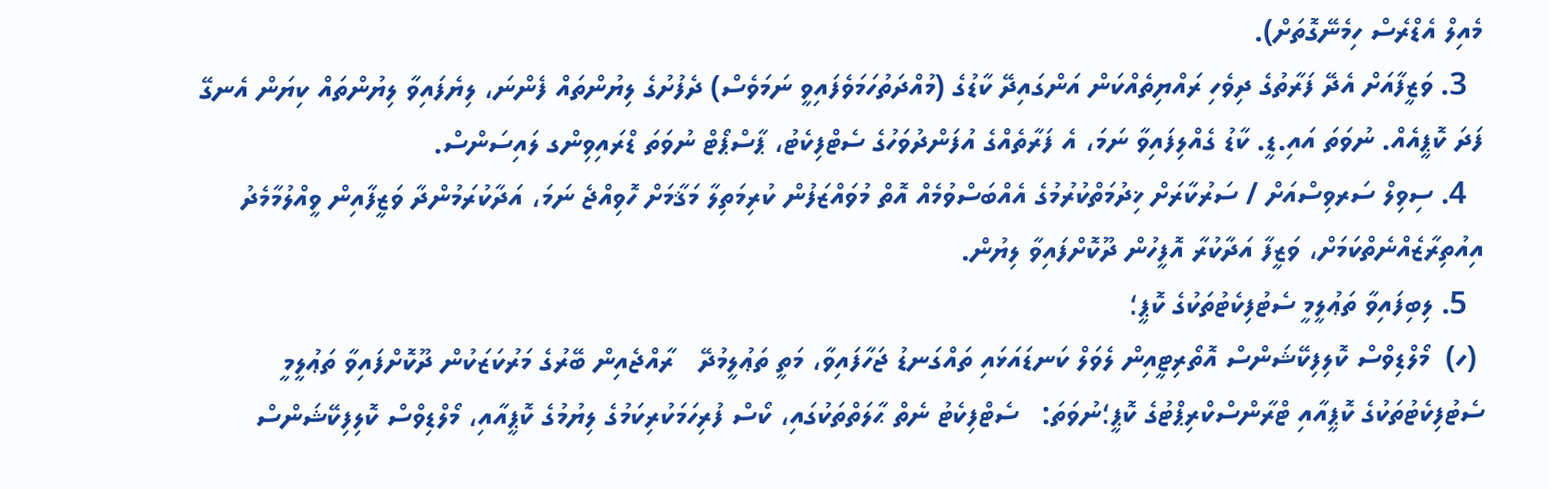މެއިލް އެޑްރެސް ހިމެނޭގޮތަށް).
  3. ވަޒީފާއަށް އެދޭ ފަރާތުގެ ދިވެހި ރައްޔިތެއްކަން އަންގައިދޭ ކާޑުގެ (މުއްދަތުހަމަވެފައިވީ ނަމަވެސް) ދެފުށުގެ ލިޔުންތައް ފެންނަ، ލިޔެފައިވާ ލިޔުންތައް ކިޔަން އެނގޭ ފަދަ ކޮޕީއެއް. ނުވަތަ އައި.ޑީ. ކާޑު ގެއްލިފައިވާ ނަމަ، އެ ފަރާތެއްގެ އުފަންދުވަހުގެ ސެޓްފިކެޓު، ޕާސްޕޯޓް ނުވަތަ ޑްރައިވިންގ ލައިސަންސް.
  4. ސިވިލް ސަރވިސްއަށް / ސަރުކާރަށް ޚިދުމަތްކުރުމުގެ އެއްބަސްވުމެއް އޮތް މުވައްޒަފުން ކުރިމަތިލާ މަޤާމަށް ހޮވިއްޖެ ނަމަ، އަދާކުރަމުންދާ ވަޒީފާއިން ވީއްލުމާމެދު އިއުތިރާޒެއްނެތްކަމަށް، ވަޒީފާ އަދާކުރާ އޮފީހުން ދޫކޮށްފައިވާ ލިޔުން.
  5. ލިބިފައިވާ ތަޢުލީމީ ސެޓުފިކެޓުތަކުގެ ކޮޕީ؛
 (ހ)  މޯލްޑިވްސް ކޮލިފިކޭޝަންސް އޮތޯރިޓީއިން ލެވަލް ކަނޑައަޅައި ތައްގަނޑު ޖަހާފައިވާ، މަތީ ތަޢުލީމުދޭ   ރާއްޖެއިން ބޭރުގެ މަރުކަޒަކުން ދޫކޮށްފައިވާ ތަޢުލީމީ ސެޓުފިކެޓުތަކުގެ ކޮޕީއާއި ޓްރާންސްކްރިޕްޓުގެ ކޮޕީ؛ނުވަތަ:   ސެޓްފިކެޓު ނެތް ޙާލަތްތަކުގައި، ކޯސް ފުރިހަމަކުރިކަމުގެ ލިޔުމުގެ ކޮޕީއާއި، މޯލްޑިވްސް ކޮލިފިކޭޝަންސް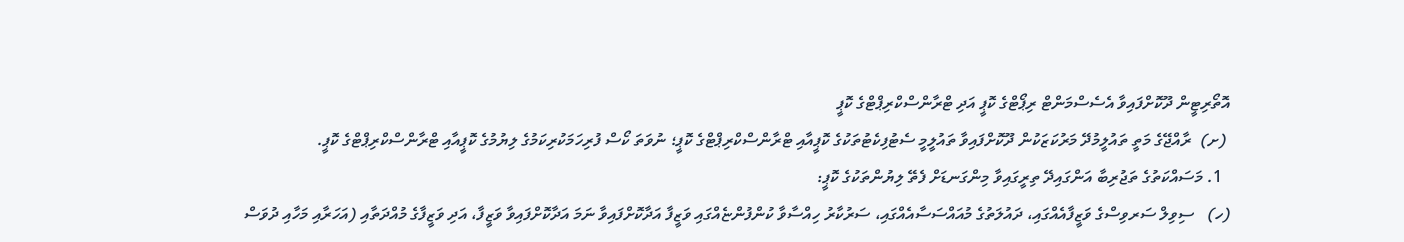އޮތޯރިޓީން ދޫކޮށްފައިވާ އެސެސްމަންޓް ރިޕޯޓްގެ ކޮޕީ އަދި ޓްރާންސްކްރިޕްޓްގެ ކޮޕީ
 (ށ)  ރާއްޖޭގެ މަތީ ތައުލީމުދޭ މަރުކަޒަކުން ދޫކޮށްފައިވާ ތައުލީމީ ސެޓުފިކެޓުތަކުގެ ކޮޕީއާއި ޓްރާންސްކްރިޕްޓްގެ ކޮޕީ؛ ނުވަތަ ކޯސް ފުރިހަމަކުރިކަމުގެ ލިޔުމުގެ ކޮޕީއާއި ޓްރާންސްކްރިޕްޓްގެ ކޮޕީ.
  1. މަސައްކަތުގެ ތަޖުރިބާ އަންގައިދޭ ތިރީގައިވާ މިންގަނޑަށް ފެތޭ ލިޔުންތަކުގެ ކޮޕީ:
(ހ)   ސިވިލް ސަރވިސްގެ ވަޒީފާއެއްގައި، ދައުލަތުގެ މުއައްސަސާއެއްގައި، ސަރުކާރު ހިއްސާވާ ކުންފުންޏެއްގައި ވަޒީފާ އަދާކޮށްފައިވާ ނަމަ އަދާކޮށްފައިވާ ވަޒީފާ، އަދި ވަޒީފާގެ މުއްދަތާއި (އަހަރާއި މަހާއި ދުވަސް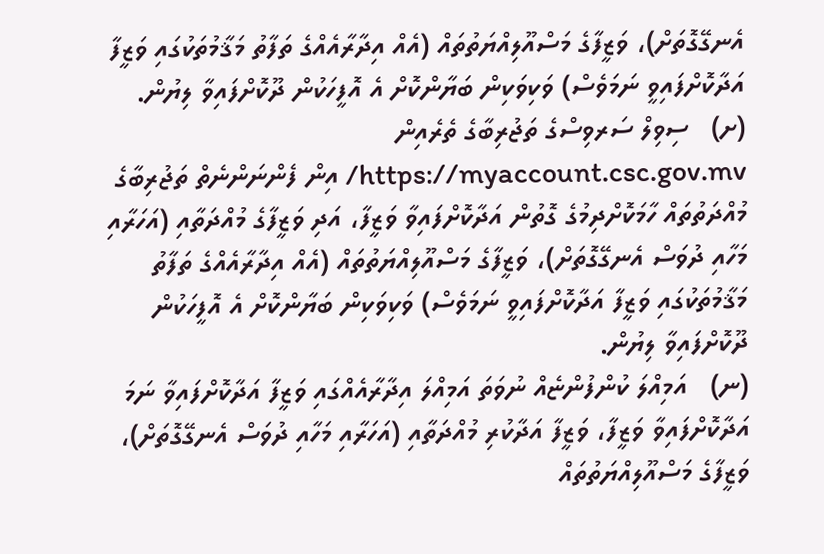އެނގޭގޮތަށް)، ވަޒީފާގެ މަސްއޫލިއްޔަތުތައް (އެއް އިދާރާއެއްގެ ތަފާތު މަޤާމުތަކުގައި ވަޒީފާ އަދާކޮށްފައިވީ ނަމަވެސް) ވަކިވަކިން ބަޔާންކޮށް އެ އޮފީހަކުން ދޫކޮށްފައިވާ ލިޔުން.
(ށ)   ސިވިލް ސަރވިސްގެ ތަޖުރިބާގެ ތެރެއިން https://myaccount.csc.gov.mv/ އިން ފެންނަންނެތް ތަޖުރިބާގެ މުއްދަތުތައް ހާމަކޮށްދިމުގެ ގޮތުން އަދާކޮށްފައިވާ ވަޒީފާ، އަދި ވަޒީފާގެ މުއްދަތާއި (އަހަރާއި މަހާއި ދުވަސް އެނގޭގޮތަށް)، ވަޒީފާގެ މަސްއޫލިއްޔަތުތައް (އެއް އިދާރާއެއްގެ ތަފާތު މަޤާމުތަކުގައި ވަޒީފާ އަދާކޮށްފައިވީ ނަމަވެސް) ވަކިވަކިން ބަޔާންކޮށް އެ އޮފީހަކުން ދޫކޮށްފައިވާ ލިޔުން.
(ނ)   އަމިއްލަ ކުންފުންޏެއް ނުވަތަ އަމިއްލަ އިދާރާއެއްގައި ވަޒީފާ އަދާކޮށްފައިވާ ނަމަ އަދާކޮށްފައިވާ ވަޒީފާ، ވަޒީފާ އަދާކުރި މުއްދަތާއި (އަހަރާއި މަހާއި ދުވަސް އެނގޭގޮތަށް)، ވަޒީފާގެ މަސްއޫލިއްޔަތުތައް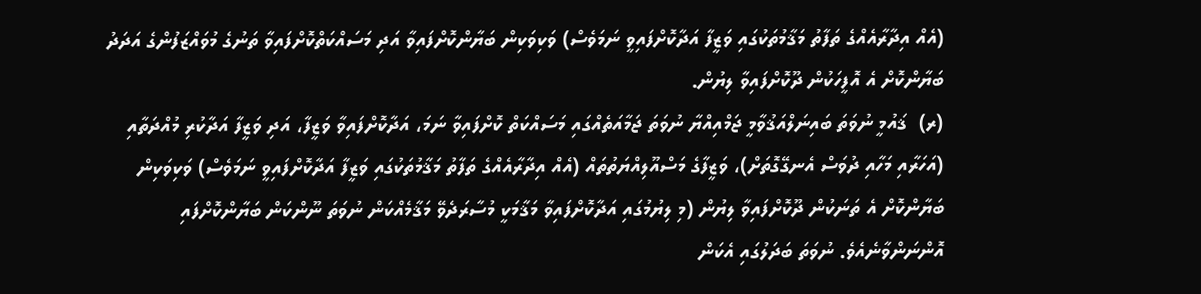(އެއް އިދާރާއެއްގެ ތަފާތު މަޤާމުތަކުގައި ވަޒީފާ އަދާކޮށްފައިވީ ނަމަވެސް) ވަކިވަކިން ބަޔާންކޮށްފައިވާ އަދި މަސައްކަތްކޮށްފައިވާ ތަނުގެ މުވައްޒަފުންގެ އަދަދު ބަޔާންކޮށް އެ އޮފީހަކުން ދޫކޮށްފައިވާ ލިޔުން.
(ރ)  ޤައުމީ ނުވަތަ ބައިނަލްއަޤުވާމީ ޖަމްއިއްޔާ ނުވަތަ ޖަމާއަތެއްގައި މަސައްކަތް ކޮށްފައިވާ ނަމަ، އަދާކޮށްފައިވާ ވަޒީފާ، އަދި ވަޒީފާ އަދާކުރި މުއްދަތާއި (އަހަރާއި މަހާއި ދުވަސް އެނގޭގޮތަށް)، ވަޒީފާގެ މަސްއޫލިއްޔަތުތައް (އެއް އިދާރާއެއްގެ ތަފާތު މަޤާމުތަކުގައި ވަޒީފާ އަދާކޮށްފައިވީ ނަމަވެސް) ވަކިވަކިން ބަޔާންކޮށް އެ ތަނަކުން ދޫކޮށްފައިވާ ލިޔުން (މި ލިޔުމުގައި އަދާކޮށްފައިވާ މަޤާމަކީ މުސާރަދެވޭ މަޤާމެއްކަން ނުވަތަ ނޫންކަން ބަޔާންކޮށްފައި އޮންނަންވާނެއެވެ. ނުވަތަ ބަދަލުގައި އެކަން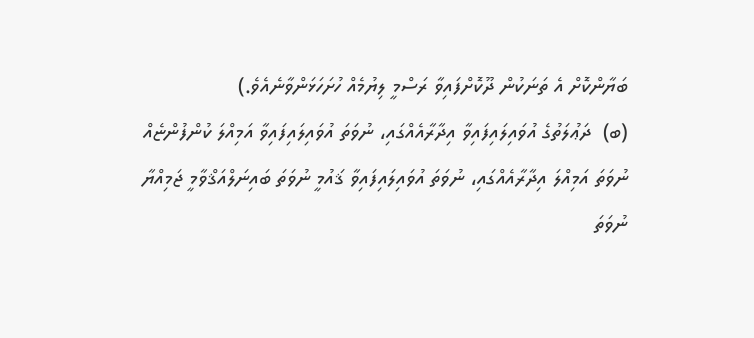ބަޔާންކޮށް އެ ތަނަކުން ދޫކޮށްފައިވާ ރަސްމީ ލިޔުމެއް ހުށަހަޅަންވާނެއެވެ.)
(ބ)  ދަޢުލަތުގެ އުވައިލައިފައިވާ އިދާރާއެއްގައި، ނުވަތަ އުވައިލައިފައިވާ އަމިއްލަ ކުންފުންޏެއް ނުވަތަ އަމިއްލަ އިދާރާއެއްގައި، ނުވަތަ އުވައިލައިފައިވާ ޤައުމީ ނުވަތަ ބައިނަލްއަޤްވާމީ ޖަމިއްޔާ ނުވަތަ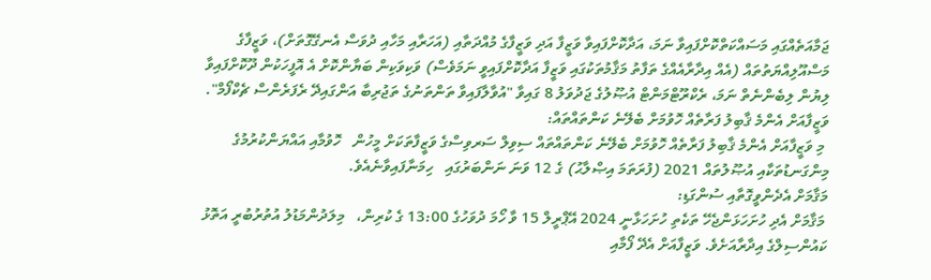ޖަމާއަތެއްގައި މަސައްކަތްކޮށްފައިވާ ނަމަ، އަދާކޮށްފައިވާ ވަޒީފާ އަދި ވަޒީފާގެ މުއްދަތާއި (އަހަރާއި މަހާއި ދުވަސް އެނގޭގޮތަށް)، ވަޒީފާގެ މަސްއޫލިއްޔަތުތައް (އެއް އިދާރާއެއްގެ ތަފާތު މަޤާމުތަކުގައި ވަޒީފާ އަދާކޮށްފައިވީ ނަމަވެސް) ވަކިވަކިން ބަޔާންކޮށް އެ އޮފީހަކުން ދޫކޮށްފައިވާ ލިޔުން ލިބެންނެތް ނަމަ، ރެކްރޫޓްމަންޓް އުޞޫލުގެ ޖަދުވަލު 8 ގައިވާ "އުވާލާފައިވާ ތަންތަނުގެ ތަޖުރިބާ އަންގައިދޭ ރެފަރެންސް ޗެކްފޯމް".
ވަޒީފާއަށް އެންމެ ޤާބިލު ފަރާތެއް ހޮވުމަށް ބެލޭނެ ކަންތައްތައް:
 މި ވަޒީފާއަށް އެންމެ ޤާބިލު ފަރާތެއް ހޮވުމަށް ބެލޭނެ ކަންތައްތައް ސިވިލް ސަރވިސްގެ ވަޒީފާތަކަށް މީހުން   ހޮވުމާއި އައްޔަންކުރުމުގެ މިންގަނޑުތަކާއި އުޞޫލުތައް 2021 (ފުރަތަމަ އިޞްލާޙު) ގެ 12 ވަނަ ނަންބަރުގައި   ހިމަނާފައިވާނެއެވެ.
މަޤާމަށް އެދެންވީގޮތާއި ސުންގަޑި:
 މަޤާމަށް އެދި ހުށަހަޅަންޖެހޭ ތަކެތި ހުށަހަޅާނީ 2024 އޭޕްރީލް 15 ވާ ހޯމަ ދުވަހުގެ 13:00 ގެ ކުރިން،   މިލަދުންމަޑުލު އުތުރުބުރީ އަތޮޅު ކައުންސިލްގެ އިދާރާއަށެވެ. ވަޒީފާއަށް އެދޭ ފޯމާއި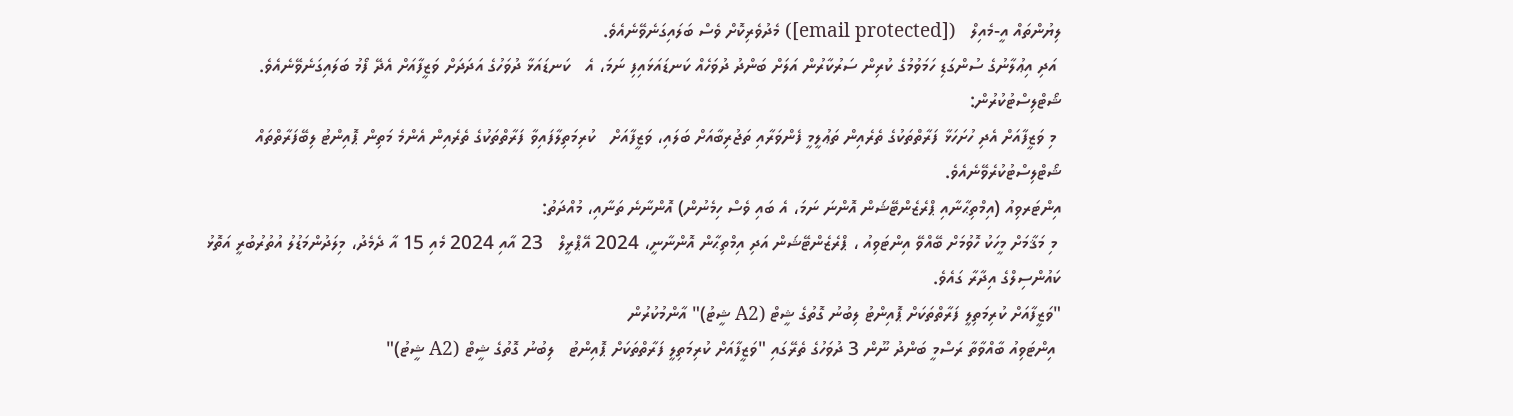ލިޔުންތައް އީ-މެއިލް   ([email protected]) މެދުވެރިކޮށް ވެސް ބަލައިގަނެވޭނެއެވެ.
 އަދި އިޢުލާނުގެ ސުންގަޑި ހަމަވުމުގެ ކުރިން ސަރުކާރުން އަލަށް ބަންދު ދުވަހެއް ކަނޑައަޅައިފި ނަމަ، އެ   ކަނޑައަޅާ ދުވަހުގެ އަދަދަށް ވަޒީފާއަށް އެދޭ ފޯމު ބަލައިގަނެވޭނެއެވެ.
ޝޯޓްލިސްޓުކުރުން:
 މި ވަޒީފާއަށް އެދި ހުށަހަޅާ ފަރާތްތަކުގެ ތެރެއިން ތަޢުލީމީ ފެންވަރާއި ތަޖުރިބާއަށް ބަލައި، ވަޒީފާއަށް   ކުރިމަތިލާފައިވާ ފަރާތްތަކުގެ ތެރެއިން އެންމެ މަތިން ޕޮއިންޓު ލިބޭފަރާތްތައް ޝޯޓްލިސްޓުކުރެވޭނެއެވެ.
އިންޓަރވިއު (އިމްތިޙާނާއި ޕްރެޒެންޓޭޝަން އޮންނަ ނަމަ، އެ ބައި ވެސް ހިމެނުން) އޮންނާނެ ތަނާއި، މުއްދަތު:
 މި މަޤާމަށް މީހަކު ހޮވުމަށް ބޭއްވޭ އިންޓަވިއު ، ޕްރެޒެންޓޭޝަން އަދި އިމްތިޙާން އޮންނާނީ، 2024 އޭޕްރީލް   23 އާއި 2024 މެއި 15 އާ ދެމެދު، މިލަދުންމަޑުލު އުތުރުބުރީ އަތޮޅު ކައުންސިލްގެ އިދާރާ ގައެވެ.
"ވަޒީފާއަށް ކުރިމަތިލީ ފަރާތްތަކަށް ޕޮއިންޓު ލިބުނު ގޮތުގެ ޝީޓް (A2 ޝީޓު)" އާންމުކުރުން
 އިންޓަވިއު ބާއްވާތާ ރަސްމީ ބަންދު ނޫން 3 ދުވަހުގެ ތެރޭގައި "ވަޒީފާއަށް ކުރިމަތިލީ ފަރާތްތަކަށް ޕޮއިންޓު   ލިބުނު ގޮތުގެ ޝީޓް (A2 ޝީޓު)"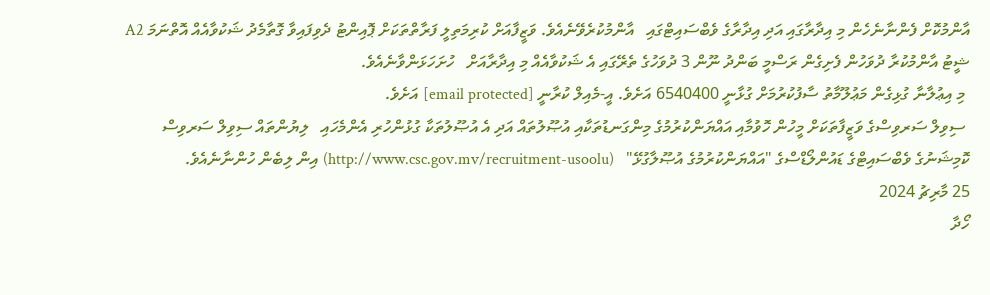އާންމުކޮށް ފެންނާނެހެން މި އިދާރާގައި އަދި އިދާރާގެ ވެބްސައިޓްގައި   އާންމުކުރެވޭނެއެވެ. ވަޒީފާއަށް ކުރިމަތިލީ ފަރާތްތަކަށް ޕޮއިންޓު ދެވިފައިވާ ގޮތާމެދު ޝަކުވާއެއް އޮތްނަމަ A2   ޝީޓު އާންމުކުރާ ދުވަހުން ފެށިގެން ރަސްމީ ބަންދު ނޫން 3 ދުވަހުގެ ތެރޭގައި އެ ޝަކުވާއެއް މި އިދާރާއަށް   ހުށަހަޅަންވާނެއެވެ.
 މި އިޢުލާނާ ގުޅިގެން މަޢުލޫމާތު ސާފުކުރުމަށް ގުޅާނީ 6540400 އަށެވެ. އީ-މެއިލް ކުރާނީ [email protected] އަށެވެ.
 ސިވިލް ސަރވިސްގެ ވަޒީފާތަކަށް މީހުން ހޮވުމާއި އައްޔަންކުރުމުގެ މިންގަނޑުތަކާއި އުޞޫލުތައް އަދި އެ އުޞޫލުތަކާ ގުޅުންހުރި އެންމެހައި   ލިޔުންތައް ސިވިލް ސަރވިސް ކޮމިޝަނުގެ ވެބްސައިޓްގެ ޑައުންލޯޑްސްގެ "އައްޔަންކުރުމުގެ އުޞޫލާގުޅޭ"   (http://www.csc.gov.mv/recruitment-usoolu) އިން ލިބެން ހުންނާނެއެވެ.
25 މާރިޗު 2024
ހޯދާ